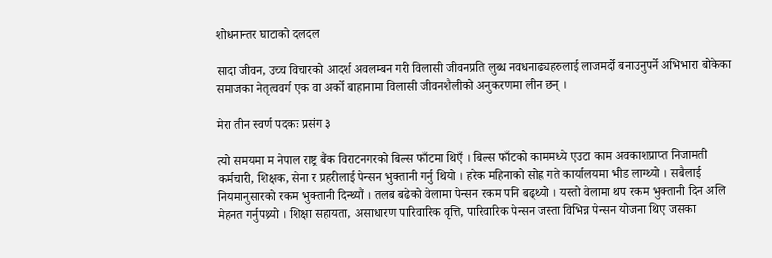शोधनान्तर घाटाको दलदल

सादा जीवन, उच्च विचारको आदर्श अवलम्बन गरी विलासी जीवनप्रति लुब्ध नवधनाढ्यहरुलाई लाजमर्दो बनाउनुपर्ने अभिभारा बोकेका समाजका नेतृत्ववर्ग एक वा अर्को बाहानामा विलासी जीवनशैलीको अनुकरणमा लीन छन् ।

मेरा तीन स्वर्ण पदकः प्रसंग ३

त्यो समयमा म नेपाल राष्ट्र बैंक विराटनगरको बिल्स फाँटमा थिएँ । बिल्स फाँटको काममध्ये एउटा काम अवकाशप्राप्त निजामती कर्मचारी, शिक्षक, सेना र प्रहरीलाई पेन्सन भुक्तानी गर्नु थियो । हरेक महिनाको सोह्र गते कार्यालयमा भीड लाग्थ्यो । सबैलाई नियमानुसारको रकम भुक्तानी दिन्थ्यौं । तलब बढेको वेलामा पेन्सन रकम पनि बढ्थ्यो । यस्तो वेलामा थप रकम भुक्तानी दिन अलि मेहनत गर्नुपथ्र्यो । शिक्षा सहायता, असाधारण पारिवारिक वृत्ति, पारिवारिक पेन्सन जस्ता विभिन्न पेन्सन योजना थिए जसका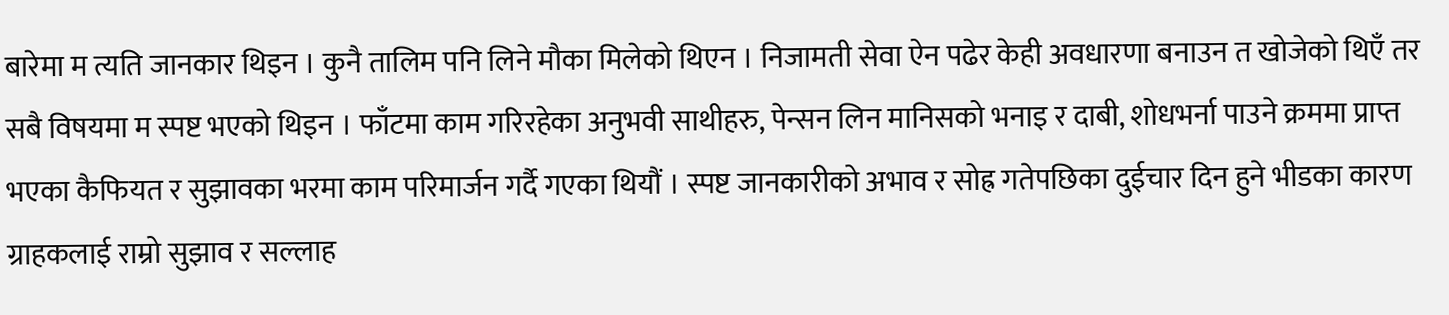बारेमा म त्यति जानकार थिइन । कुनै तालिम पनि लिने मौका मिलेको थिएन । निजामती सेवा ऐन पढेर केही अवधारणा बनाउन त खोजेको थिएँ तर सबै विषयमा म स्पष्ट भएको थिइन । फाँटमा काम गरिरहेका अनुभवी साथीहरु, पेन्सन लिन मानिसको भनाइ र दाबी, शोधभर्ना पाउने क्रममा प्राप्त भएका कैफियत र सुझावका भरमा काम परिमार्जन गर्दै गएका थियौं । स्पष्ट जानकारीको अभाव र सोह्र गतेपछिका दुईचार दिन हुने भीडका कारण ग्राहकलाई राम्रो सुझाव र सल्लाह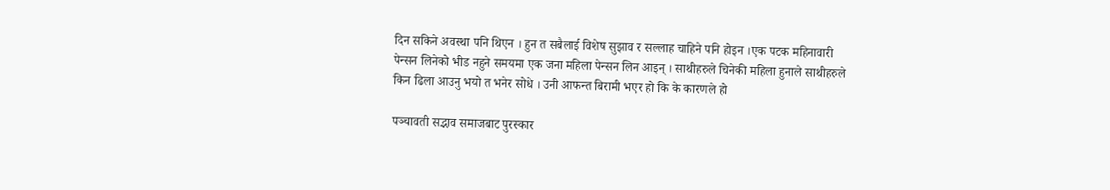दिन सकिने अवस्था पनि थिएन । हुन त सबैलाई विशेष सुझाव र सल्लाह चाहिने पनि होइन ।एक पटक महिनावारी पेन्सन लिनेको भीड नहुने समयमा एक जना महिला पेन्सन लिन आइन् । साथीहरुले चिनेकी महिला हुनाले साथीहरुले किन ढिला आउनु भयो त भनेर सोधे । उनी आफन्त बिरामी भएर हो कि के कारणले हो

पञ्चावती सद्भाव समाजबाट पुरस्कार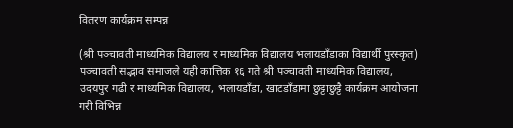वितरण कार्यक्रम सम्पन्न

(श्री पञ्चावती माध्यमिक विद्यालय र माध्यमिक विद्यालय भलायडाँडाका विद्यार्थी पुरस्कृत) पञ्चावती सद्भाव समाजले यही कात्तिक १६ गते श्री पञ्चावती माध्यमिक विद्यालय, उदयपुर गढी र माध्यमिक विद्यालय, भलायडाँडा, खाटडाँडामा छुट्टाछुट्टै कार्यक्रम आयोजना गरी विभिन्न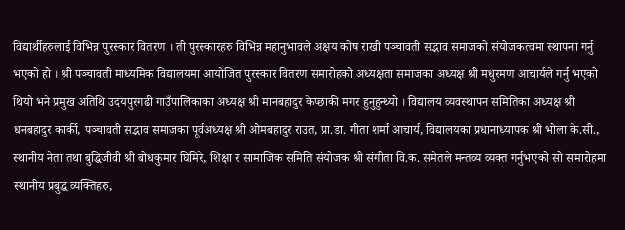विद्यार्थीहरुलाई विभिन्न पुरस्कार वितरण । ती पुरस्कारहरु विभिन्न महानुभावले अक्षय कोष राखी पञ्चावती सद्भाव समाजको संयोजकत्वमा स्थापना गर्नु भएको हो । श्री पञ्चावती माध्यमिक विद्यालयमा आयोजित पुरस्कार वितरण समारोहको अध्यक्षता समाजका अध्यक्ष श्री मधुरमण आचार्यले गर्नु भएको थियो भने प्रमुख अतिथि उदयपुरगढी गाउँपालिकाका अध्यक्ष श्री मानबहादुर केप्छाकी मगर हुनुहुन्थ्यो । विद्यालय व्यवस्थापन समितिका अध्यक्ष श्री धनबहादुर कार्की, पञ्चावती सद्भाव समाजका पूर्वअध्यक्ष श्री ओमबहादुर राउत, प्रा.डा. गीता शर्मा आचार्य, विद्यालयका प्रधानाध्यापक श्री भोला के.सी.,  स्थानीय नेता तथा बुद्धिजीवी श्री बोधकुमार घिमिरे, शिक्षा र सामाजिक समिति संयोजक श्री संगीता वि.क. समेतले मन्तव्य व्यक्त गर्नुभएको सो समारोहमा स्थानीय प्रबुद्ध व्यक्तिहरु,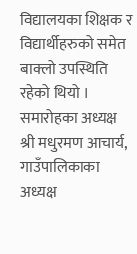विद्यालयका शिक्षक र विद्यार्थीहरुको समेत बाक्लो उपस्थिति रहेको थियो । समारोहका अध्यक्ष श्री मधुरमण आचार्य, गाउँपालिकाका अध्यक्ष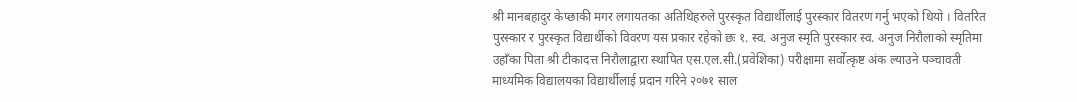श्री मानबहादुर केप्छाकी मगर लगायतका अतिथिहरुले पुरस्कृत विद्यार्थीलाई पुरस्कार वितरण गर्नु भएको थियो । वितरित पुरस्कार र पुरस्कृत विद्यार्थीको विवरण यस प्रकार रहेको छः १. स्व. अनुज स्मृति पुरस्कार स्व. अनुज निरौलाको स्मृतिमा उहाँका पिता श्री टीकादत्त निरौलाद्वारा स्थापित एस.एल.सी.(प्रवेशिका) परीक्षामा सर्वोत्कृष्ट अंक ल्याउने पञ्चावती माध्यमिक विद्यालयका विद्यार्थीलाई प्रदान गरिने २०७१ साल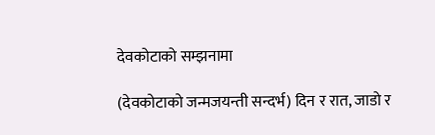देवकोटाको सम्झनामा

(देवकोटाको जन्मजयन्ती सन्दर्भ) दिन र रात, जाडो र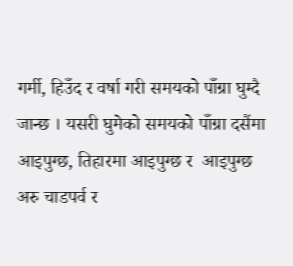गर्मी, हिउँद र वर्षा गरी समयको पाँग्रा घुम्दै जान्छ । यसरी घुमेको समयको पाँग्रा दसैंमा आइपुग्छ, तिहारमा आइपुग्छ र  आइपुग्छ अरु चाडपर्व र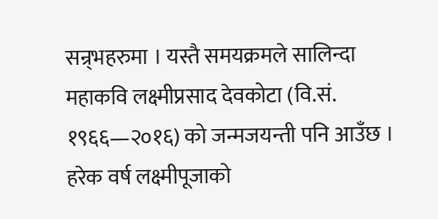सन्र्भहरुमा । यस्तै समयक्रमले सालिन्दा महाकवि लक्ष्मीप्रसाद देवकोटा (वि.सं. १९६६—२०१६) को जन्मजयन्ती पनि आउँछ । हरेक वर्ष लक्ष्मीपूजाको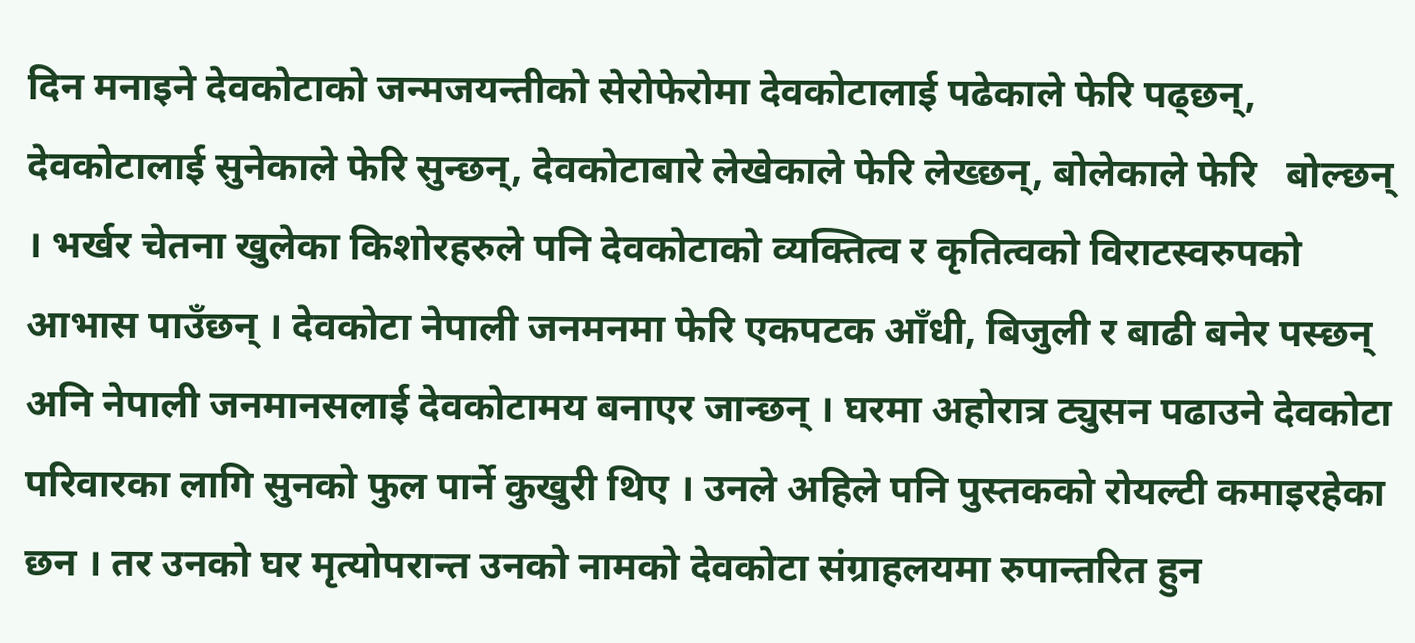दिन मनाइने देवकोटाको जन्मजयन्तीको सेरोफेरोमा देवकोटालाई पढेकाले फेरि पढ्छन्, देवकोटालाई सुनेकाले फेरि सुन्छन्, देवकोटाबारे लेखेकाले फेरि लेख्छन्, बोलेकाले फेरि   बोल्छन् । भर्खर चेतना खुलेका किशोरहरुले पनि देवकोटाको व्यक्तित्व र कृतित्वको विराटस्वरुपको आभास पाउँछन् । देवकोटा नेपाली जनमनमा फेरि एकपटक आँधी, बिजुली र बाढी बनेर पस्छन् अनि नेपाली जनमानसलाई देवकोटामय बनाएर जान्छन् । घरमा अहोरात्र ट्युसन पढाउने देवकोटा परिवारका लागि सुनको फुल पार्ने कुखुरी थिए । उनले अहिले पनि पुस्तकको रोयल्टी कमाइरहेका छन । तर उनको घर मृत्योपरान्त उनको नामको देवकोटा संग्राहलयमा रुपान्तरित हुन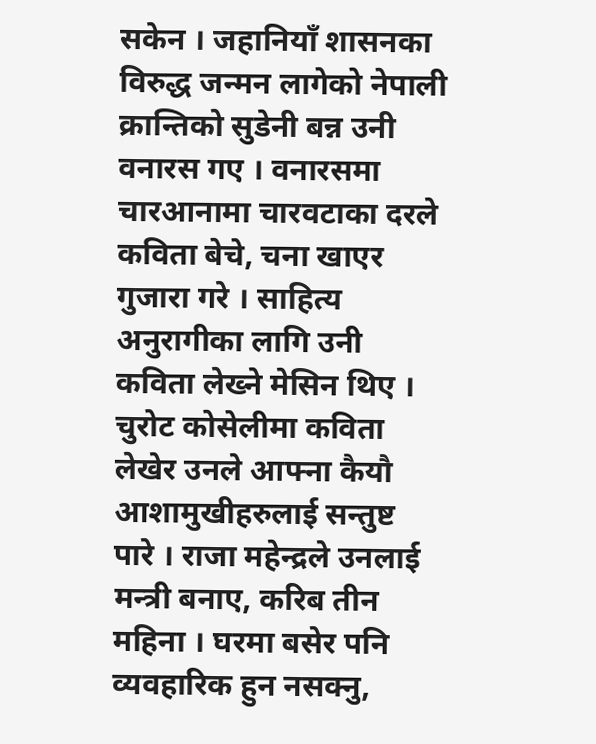सकेन । जहानियाँ शासनका विरुद्ध जन्मन लागेको नेपाली क्रान्तिको सुडेनी बन्न उनी वनारस गए । वनारसमा चारआनामा चारवटाका दरले कविता बेचे, चना खाएर गुजारा गरे । साहित्य अनुरागीका लागि उनी कविता लेख्ने मेसिन थिए । चुरोट कोसेलीमा कविता लेखेर उनले आफ्ना कैयौ आशामुखीहरुलाई सन्तुष्ट पारे । राजा महेन्द्रले उनलाई मन्त्री बनाए, करिब तीन महिना । घरमा बसेर पनि व्यवहारिक हुन नसक्नु,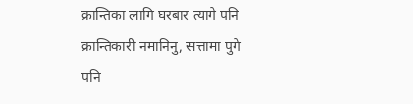क्रान्तिका लागि घरबार त्यागे पनि क्रान्तिकारी नमानिनु, सत्तामा पुगे पनि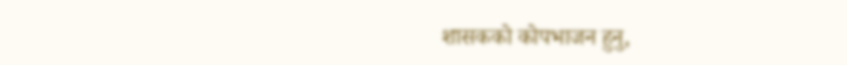शासकको कोपभाजन हुनु,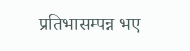प्रतिभासम्पन्न भए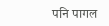पनि पागल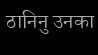ठानिनु उनका